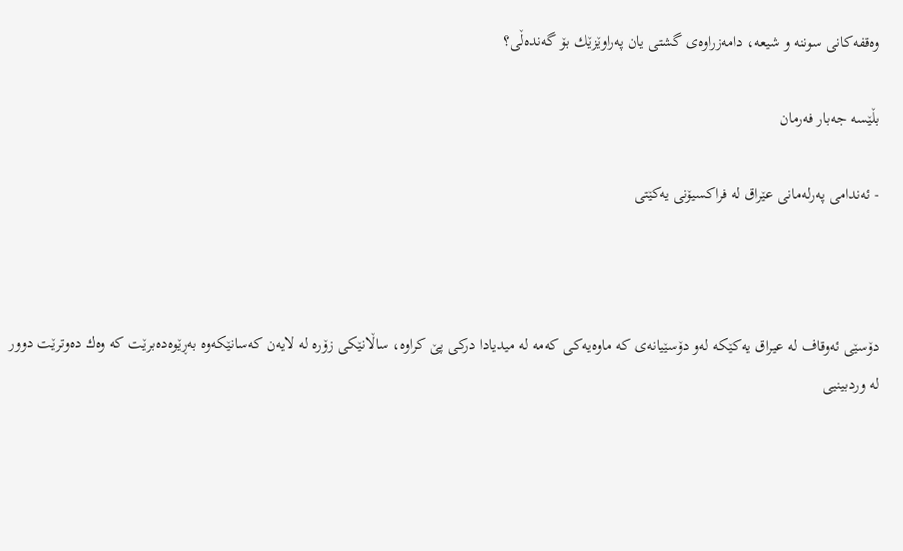وه‌قفه‌كانی سوننه‌ و شیعه‌، دامه‌زراوه‌ی گشتی یان په‌راوێزێك بۆ گه‌نده‌ڵی؟

بڵێسه‌ جه‌بار فه‌رمان

- ئەندامی پەرلەمانی عێراق لە فراکسیۆنی یەکێتی



دۆسێی ئه‌وقاف له‌ عیراق یه‌كێكه‌ له‌و دۆسێیانه‌ی كه‌ ماوه‌یه‌كی كه‌مه‌ له‌ میدیادا دركی پێ كراوه‌، ساڵانێكی زۆره‌ له ‌لایه‌ن كه‌سانێكه‌وه‌ به‌ڕێوه‌ده‌برێت كه‌ وه‌ك ده‌وترێت دوور له‌ وردبینیی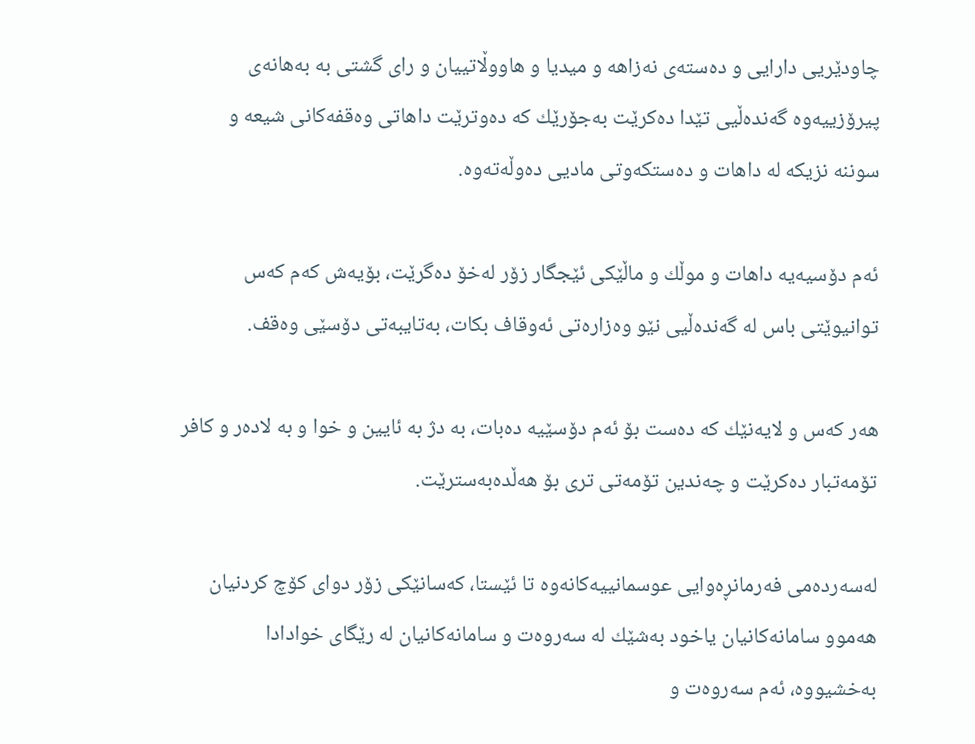چاودێریی دارایی و ده‌سته‌ی نه‌زاهه‌ و میدیا و هاووڵاتییان و رای گشتی به‌ به‌هانه‌ی پیرۆزییه‌وه‌ گه‌نده‌ڵیی تێدا ده‌كرێت به‌جۆرێك كه‌ ده‌وترێت داهاتی وه‌قفه‌كانی شیعه‌ و سوننه‌ نزیكه‌ له‌ داهات و ده‌ستكه‌وتی مادیی ده‌وڵه‌ته‌وه‌.

ئه‌م دۆسیه‌یه‌ داهات و موڵك و ماڵێكی ئێجگار زۆر له‌خۆ ده‌گرێت، بۆیه‌ش كه‌م كه‌س توانیوێتی باس له‌ گه‌نده‌ڵیی نێو وه‌زاره‌تی ئه‌وقاف بكات، به‌تایبه‌تی دۆسێی وه‌قف.

هه‌ر كه‌س و لایه‌نێك كه‌ ده‌ست بۆ ئه‌م دۆسێیه‌ ده‌بات، به‌ دژ به‌ ئایین و خوا و به‌ لاده‌ر و كافر تۆمه‌تبار ده‌كرێت و چه‌ندین تۆمه‌تی تری بۆ هه‌ڵده‌به‌سترێت.

له‌سه‌رده‌می فه‌رمانڕه‌وایی عوسمانییه‌كانه‌وه‌ تا ئێستا، كه‌سانێكی زۆر دوای كۆچ كردنیان هه‌موو سامانه‌كانیان یاخود به‌شێك له‌ سه‌روه‌ت و سامانه‌كانیان له‌ رێگای خوادادا به‌خشیووه‌، ئه‌م سه‌روه‌ت و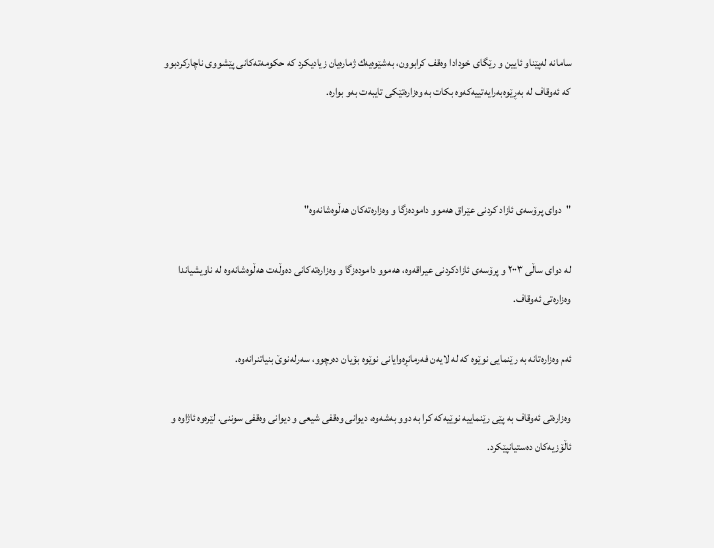سامانه‌ له‌پێناو ئایین و رێگای خودادا وه‌قف كرابوون، به‌شێوه‌یه‌ك ژماره‌یان زیادیكرد كه‌ حكومه‌ته‌كانی پێشووی ناچاركردبوو كه‌ ئه‌وقاف له‌ به‌ڕێوه‌به‌رایه‌تییه‌كه‌وه‌ بكات به‌ وه‌زاره‌تێكی تایبه‌ت به‌و بواره‌.



"دوای پرۆسەی ئازاد کردنی عێراق هەموو دامودەزگا و وەزارەتەکان هەڵوەشانەوە"

له‌ دوای ساڵی ٢٠٠٣ و پرۆسه‌ی ئازادكردنی عیراقه‌وه‌، هه‌موو داموده‌زگا و وه‌زاره‌ته‌كانی ده‌وڵه‌ت هه‌ڵوه‌شانه‌وه‌ له‌ ناویشیاندا وه‌زاره‌تی ئه‌وقاف.

ئه‌م وه‌زاره‌تانه‌ به‌ رێنمایی نوێوه‌ كه‌ له ‌لایه‌ن فه‌رمانڕه‌وایانی نوێوه‌ بۆیان ده‌رچوو، سه‌رله‌نوێ بنیاتنرانه‌وه‌.

وه‌زاره‌تی ئه‌وقاف به‌ پێی رێنماییه‌ نوێیه‌كه‌ كرا به‌ دوو به‌شه‌وه‌، دیوانی وه‌قفی شیعی و دیوانی وه‌قفی سوننی. لێره‌وه‌ ئاژاوه‌ و ئاڵۆزیه‌كان ده‌ستیانپێكرد.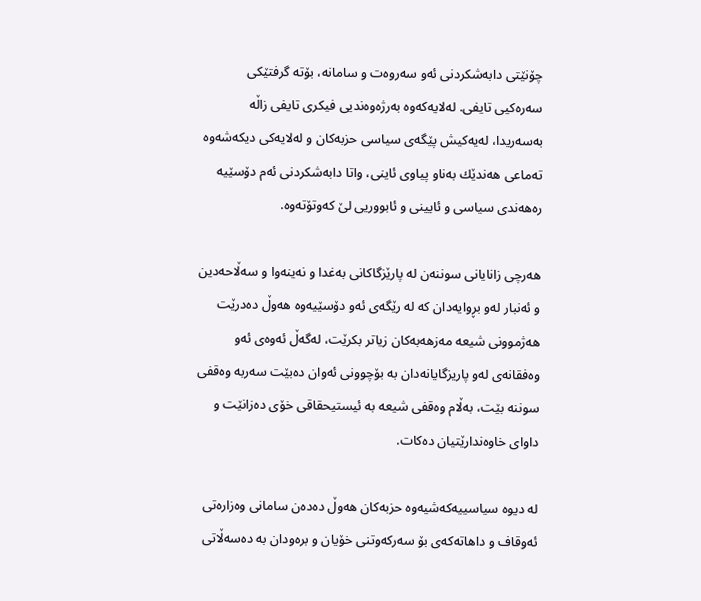چۆنێتی دابه‌شكردنی ئه‌و سه‌روه‌ت و سامانه‌، بۆته‌ گرفتێكی سه‌ره‌كیی تایفی. له‌لایه‌كه‌وه‌ به‌رژه‌وه‌ندیی فیكری تایفی زاڵه‌ به‌سه‌ریدا، له‌یه‌كیش پێگه‌ی سیاسی حزبه‌كان و له‌لایه‌كی دیكه‌شه‌وه‌ ته‌ماعی هه‌ندێك به‌ناو پیاوی ئاینی، واتا دابه‌شكردنی ئه‌م دۆسێیه‌ ره‌هه‌ندی سیاسی و ئایینی و ئابووریی لێ كه‌وتۆته‌وه‌.

هه‌رچی زانایانی سوننه‌ن له‌ پارێزگاكانی به‌غدا و نه‌ینه‌وا و سه‌ڵاحه‌دین و ئه‌نبار له‌و بڕوایه‌دان كه‌ له‌ رێگه‌ی ئه‌و دۆسێیه‌وه‌ هه‌وڵ ده‌درێت هه‌ژموونی شیعه‌ مه‌زهه‌به‌كان زیاتر بكرێت، له‌گه‌ڵ ئه‌وه‌ی ئه‌و وه‌فقانه‌ی له‌و پاریزگایانه‌دان به‌ بۆچوونی ئه‌وان ده‌بێت سه‌ربه‌ وه‌قفی سوننه‌ بێت، به‌ڵام وه‌قفی شیعه‌ به‌ ئیستیحقاقی خۆی ده‌زانێت و داوای خاوه‌ندارێتیان ده‌كات.

له‌ دیوه‌ سیاسییه‌كه‌شیه‌وه‌ حزبه‌كان هه‌وڵ ده‌ده‌ن سامانی وه‌زاره‌تی ئه‌وقاف و داهاته‌كه‌ی بۆ سه‌ركه‌وتنی خۆیان و بره‌ودان به‌ ده‌سه‌ڵاتی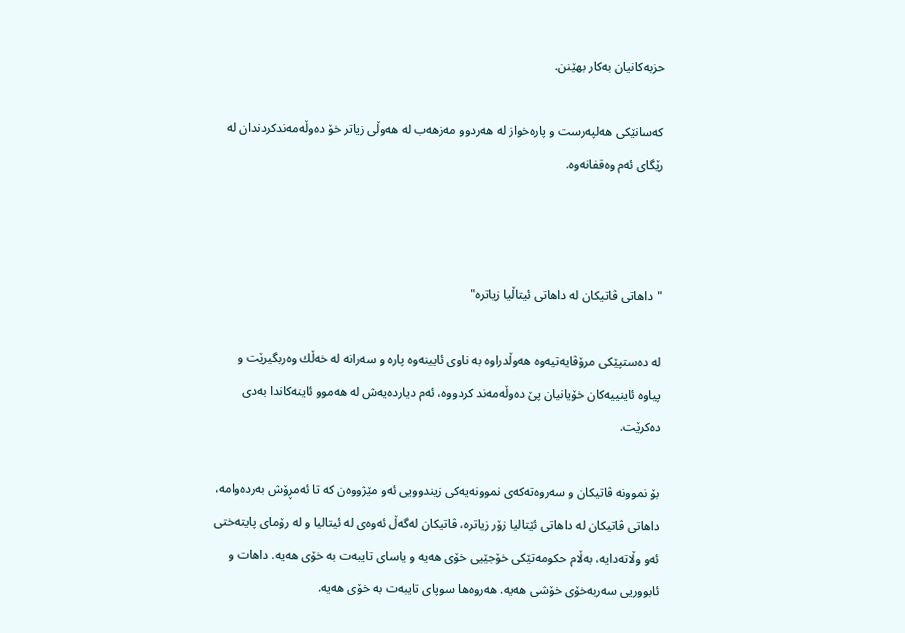حزبه‌كانیان به‌كار بهێنن.

كه‌سانێكی هه‌لپه‌رست و پاره‌خواز له‌ هه‌ردوو مه‌زهه‌ب له‌ هه‌وڵی زیاتر خۆ ده‌وڵه‌مه‌ندكردندان له‌ رێگای ئه‌م وه‌قفانه‌وه‌.



"داهاتی ڤاتیکان لە داهاتی ئیتاڵیا زیاترە"

له‌ ده‌ستپێكی مرۆڤایه‌تیه‌وه‌ هه‌وڵدراوه‌ به‌ ناوی ئایینه‌وه‌ پاره‌ و سه‌رانه‌ له‌ خه‌ڵك وه‌ربگیرێت و پیاوه‌ ئاینییه‌كان خۆیانیان پێ ده‌وڵه‌مه‌ند كردووه‌، ئه‌م دیارده‌یه‌ش له‌ هه‌موو ئاینه‌كاندا به‌دی ده‌كرێت.

بۆ نموونه‌ ڤاتیكان و سه‌روه‌ته‌كه‌ی نموونه‌یه‌كی زیندوویی ئه‌و مێژووه‌ن كه‌ تا ئه‌مڕۆش به‌رده‌وامه‌، داهاتی ڤاتیكان له‌ داهاتی ئێتالیا زۆر زیاتره‌، ڤاتیكان له‌گه‌ڵ ئه‌وه‌ی له‌ ئیتالیا و له‌ رۆمای پایته‌ختی ئه‌و وڵاته‌دایه‌، به‌ڵام حكومه‌تێكی خۆجێیی خۆی هه‌یه‌ و یاسای تایبه‌ت به‌ خۆی هه‌یه‌. داهات و ئابووریی سه‌ربه‌خۆی خۆشی هه‌یه‌. هه‌روه‌ها سوپای تایبه‌ت به‌ خۆی هه‌یه‌.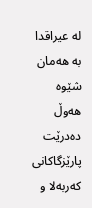له‌ عیراقدا به‌ هه‌مان شێوه‌ هه‌وڵ ده‌درێت پارێزگاكانی كه‌ربه‌لا و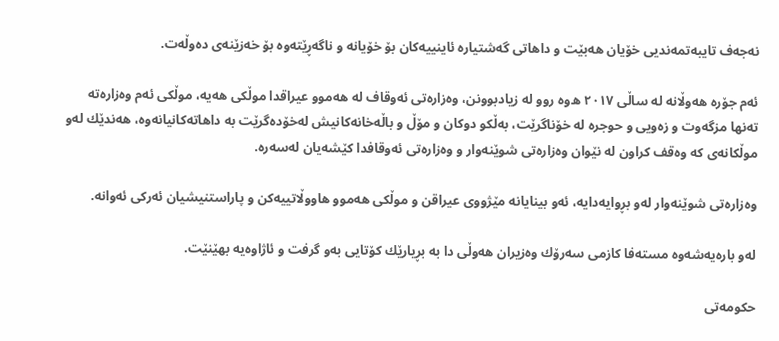نه‌جه‌ف تایبه‌تمه‌ندیی خۆیان هه‌بێت و داهاتی گه‌شتیاره‌ ئاینییه‌كان بۆ خۆیانه‌ و ناگه‌ڕێته‌وه‌ بۆ خه‌زێنه‌ی ده‌وڵه‌ت.

ئه‌م جۆره‌ هه‌وڵانه‌ له‌ ساڵی ٢٠١٧ ه‌وه‌ روو له ‌زیادبوونن، وه‌زاره‌تی ئه‌وقاف له‌ هه‌موو عیراقدا موڵكی هه‌یه‌، موڵكی ئه‌م وه‌زاره‌ته‌ ته‌نها مزگه‌وت و زه‌ویی و حوجره‌ له‌ خۆناگرێت، به‌ڵكو دوكان و مۆڵ و باڵه‌خانه‌كانیش له‌خۆده‌گرێت به‌ داهاته‌كانیانه‌وه‌، هه‌ندێك له‌و موڵكانه‌ی كه‌ وه‌قف كراون له‌ نێوان وه‌زاره‌تی شوێنه‌وار و وه‌زاره‌تی ئه‌وقافدا كێشه‌یان له‌سه‌ره‌.

وه‌زاره‌تی شوێنه‌وار له‌و بڕوایه‌دایه‌، ئه‌و بینایانه‌ مێژووی عیراقن و موڵكی هه‌موو هاووڵاتییه‌كن و پاراستنیشیان ئه‌ركی ئه‌وانه‌.

له‌و باره‌یه‌شه‌وه‌ مسته‌فا كازمی سه‌رۆك وه‌زیران هه‌وڵی دا به‌ بڕیارێك كۆتایی به‌و گرفت و ئاژاوه‌یه‌ بهێنێت.

حكومه‌تی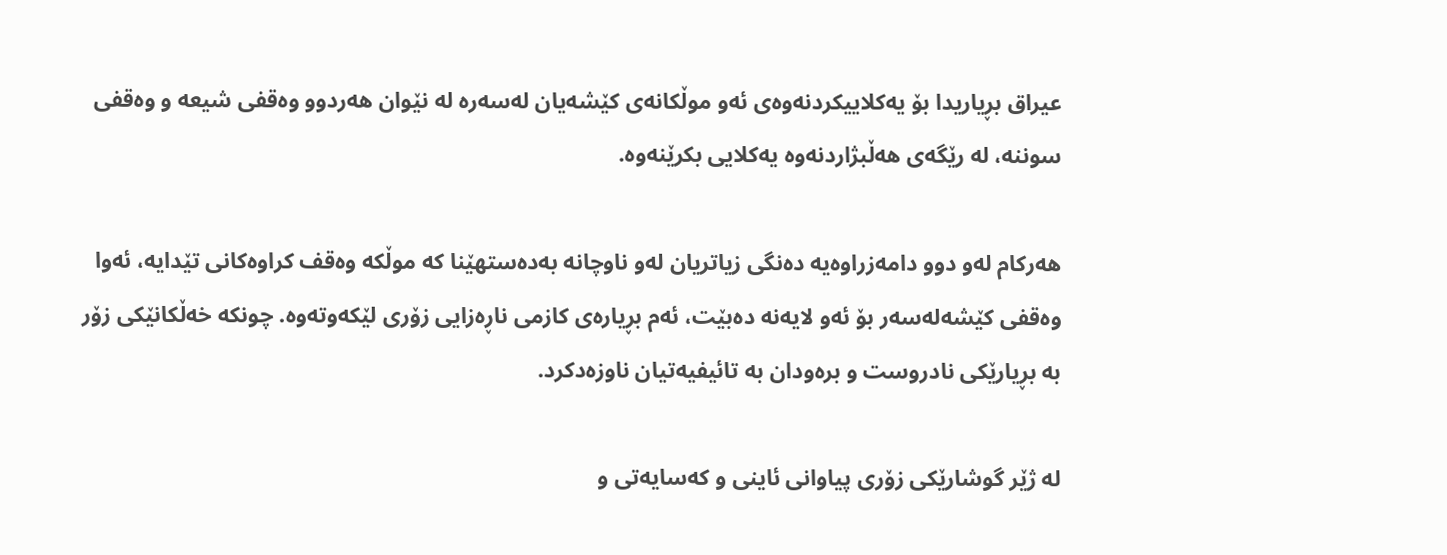عیراق بڕیاریدا بۆ یه‌كلاییكردنه‌وه‌ی ئه‌و موڵكانه‌ی كێشه‌یان له‌سه‌ره‌ له‌ نێوان هه‌ردوو وه‌قفی شیعه‌ و وه‌قفی سوننه‌، له‌ رێگه‌ی هه‌ڵبژاردنه‌وه‌ یه‌كلایی بكرێنه‌وه‌.

هه‌ركام له‌و دوو دامه‌زراوه‌یه‌ ده‌نگی زیاتریان له‌و ناوچانه‌ به‌ده‌ستهێنا كه‌ موڵكه‌ وه‌قف كراوه‌كانی تێدایه‌، ئه‌وا وه‌قفی كێشه‌له‌سه‌ر بۆ ئه‌و لایه‌نه‌ ده‌بێت، ئه‌م بڕیاره‌ی كازمی ناڕه‌زایی زۆری لێكه‌وته‌وه‌. چونكه‌ خه‌ڵكانێكی زۆر به‌ بڕیارێكی نادروست و بره‌ودان به‌ تائیفیه‌تیان ناوزه‌دكرد.

له‌ ژێر گوشارێكی زۆری پیاوانی ئاینی و كه‌سایه‌تی و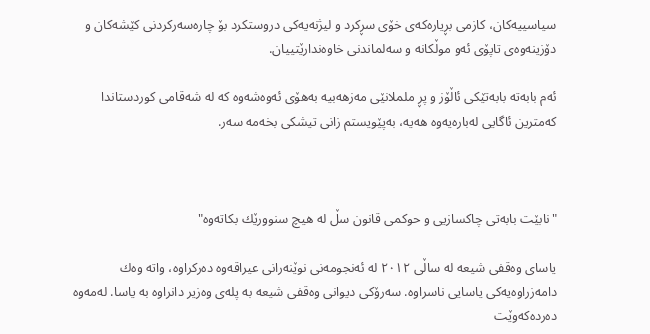سیاسییه‌كان، كازمی بڕیاره‌كه‌ی خۆی سڕكرد و لیژنه‌یه‌كی دروستكرد بۆ چاره‌سه‌ركردنی كێشه‌كان و دۆزینه‌وه‌ی تاپۆی ئه‌و موڵكانه‌ و سه‌لماندنی خاوه‌ندارێتییان.

ئه‌م بابه‌ته‌ بابه‌تێكی ئاڵۆز و پڕ ململانێی مه‌زهه‌بیه‌ به‌هۆی ئه‌وه‌شه‌وه‌ كه‌ له‌ شه‌قامی كوردستاندا كه‌مترین ئاگایی له‌باره‌یه‌وه‌ هه‌یه‌، به‌پێویستم زانی تیشكی بخه‌مه‌ سه‌ر.



"نابێت بابه‌تی چاكسازیی و حوكمی قانون سڵ له‌ هیچ سنوورێك بكاته‌وه‌"

یاسای وه‌قفی شیعه‌ له‌ ساڵی ٢٠١٢ له‌ ئه‌نجومه‌نی نوێنه‌رانی عیراقه‌وه‌ ده‌ركراوه‌، واته‌ وه‌ك دامه‌زراوه‌یه‌كی یاسایی ناسراوه‌. سه‌رۆكی دیوانی وه‌قفی شیعه‌ به‌ پله‌ی وه‌زیر دانراوه‌ به ‌یاسا. له‌مه‌وه‌ ده‌رده‌كه‌وێت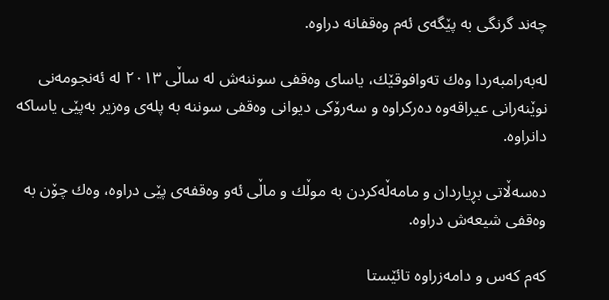چه‌ند گرنگی به‌ پێگه‌ی ئه‌م وه‌قفانه‌ دراوه‌.

له‌به‌رامبه‌ردا وه‌ك ته‌وافوقێك، یاسای وه‌قفی سوننه‌ش له‌ ساڵی ٢٠١٣ له‌ ئه‌نجومه‌نی نوێنه‌رانی عیراقه‌وه‌ ده‌ركراوه‌ و سه‌رۆكی دیوانی وه‌قفی سوننه‌ به‌ پله‌ی وه‌زیر به‌پێی یاساكه‌ دانراوه‌.

ده‌سه‌ڵاتی بڕیاردان و مامه‌ڵه‌كردن به‌ موڵك و ماڵی ئه‌و وه‌قفه‌ی پێی دراوه‌، وه‌ك چۆن به‌ وه‌قفی شیعه‌ش دراوه‌.

كه‌م كه‌س و دامه‌زراوه‌ تائێستا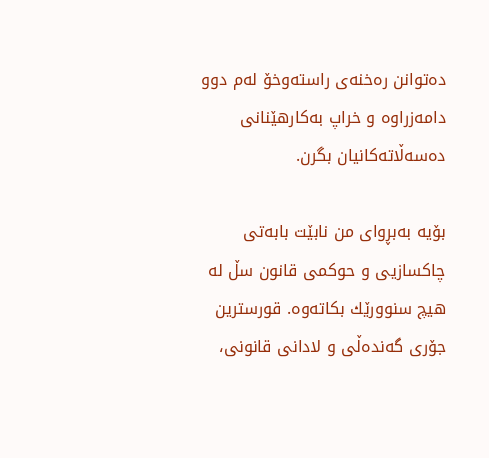ده‌توانن ره‌خنه‌ی راسته‌وخۆ له‌م دوو دامه‌زراوه‌ و خراپ به‌كارهێنانی ده‌سه‌ڵاته‌كانیان بگرن.

بۆیه‌ به‌بڕوای من نابێت بابه‌تی چاكسازیی و حوكمی قانون سڵ له‌ هیچ سنوورێك بكاته‌وه‌. قورسترین جۆری گه‌نده‌ڵی و لادانی قانونی،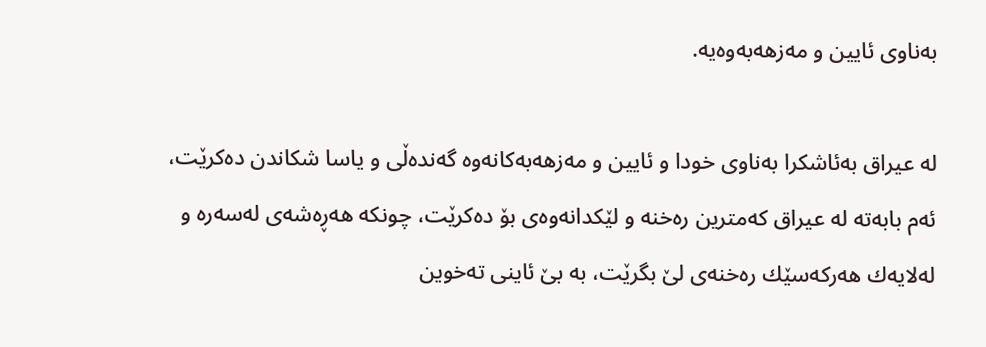به‌ناوی ئایین و مه‌زهه‌به‌وه‌یه‌.

له‌ عیراق به‌ئاشكرا به‌ناوی خودا و ئایین و مه‌زهه‌به‌كانه‌وه‌ گه‌نده‌ڵی و یاسا شكاندن ده‌كرێت، ئه‌م بابه‌ته‌ له‌ عیراق كه‌مترین ره‌خنه‌ و لێكدانه‌وه‌ی بۆ ده‌كرێت، چونكه‌ هه‌ڕه‌شه‌ی له‌سه‌ره‌ و له‌لایه‌ك هه‌ركه‌سێك ره‌خنه‌ی لێ بگرێت، به‌ بێ ئاینی ته‌خوین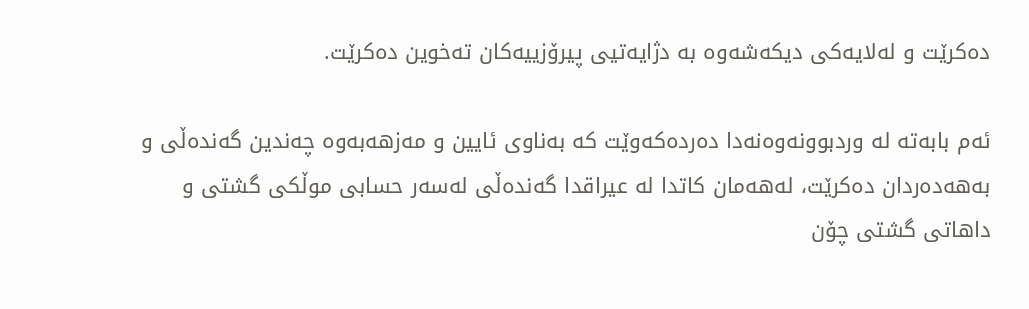ده‌كرێت و له‌لایه‌كی دیكه‌شه‌وه‌ به‌ دژایه‌تیی پیرۆزییه‌كان ته‌خوین ده‌كرێت.

ئه‌م بابه‌ته‌ له‌ وردبوونه‌وه‌نه‌دا ده‌رده‌كه‌وێت كه‌ به‌ناوی ئایین و مه‌زهه‌به‌وه‌ چه‌ندین گه‌نده‌ڵی و به‌هه‌ده‌ردان ده‌كرێت، له‌هه‌مان كاتدا له‌ عیراقدا گه‌نده‌ڵی له‌سه‌ر حسابی موڵكی گشتی و داهاتی گشتی چۆن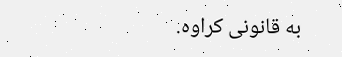به‌ قانونی كراوه‌.